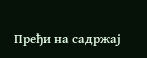Пређи на садржај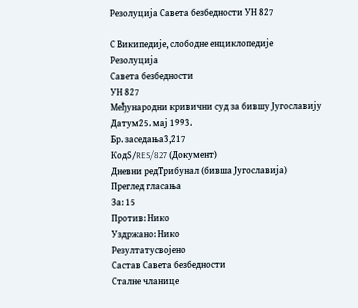Резолуција Савета безбедности УН 827

С Википедије, слободне енциклопедије
Резолуција
Савета безбедности
УН 827
Међународни кривични суд за бившу Југославију
Датум25. мај 1993.
Бр. заседања3,217
КодS/RES/827 (Документ)
Дневни редТрибунал (бивша Југославија)
Преглед гласања
За: 15
Против: Нико
Уздржано: Нико
Резултатусвојено
Састав Савета безбедности
Сталне чланице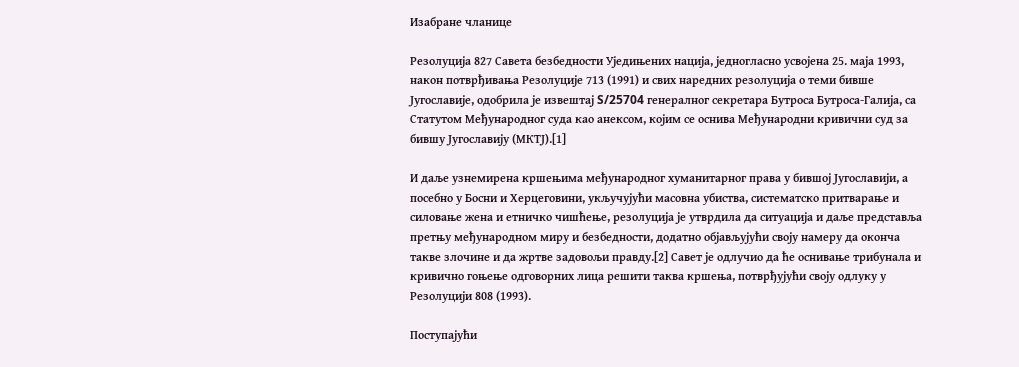Изабране чланице

Резолуција 827 Савета безбедности Уједињених нација, једногласно усвојена 25. маја 1993, након потврђивања Резолуције 713 (1991) и свих наредних резолуција о теми бивше Југославије, одобрила је извештај S/25704 генералног секретара Бутроса Бутроса-Галија, са Статутом Међународног суда као анексом, којим се оснива Међународни кривични суд за бившу Југославију (МКТЈ).[1]

И даље узнемирена кршењима међународног хуманитарног права у бившој Југославији, а посебно у Босни и Херцеговини, укључујући масовна убиства, систематско притварање и силовање жена и етничко чишћење, резолуција је утврдила да ситуација и даље представља претњу међународном миру и безбедности, додатно објављујући своју намеру да оконча такве злочине и да жртве задовољи правду.[2] Савет је одлучио да ће оснивање трибунала и кривично гоњење одговорних лица решити таква кршења, потврђујући своју одлуку у Резолуцији 808 (1993).

Поступајући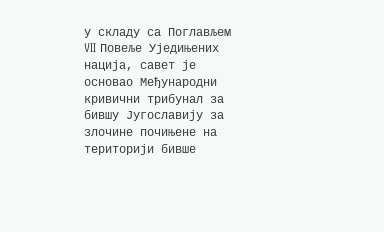у складу са Поглављем VII Повеље Уједињених нација, савет је основао Међународни кривични трибунал за бившу Југославију за злочине почињене на територији бивше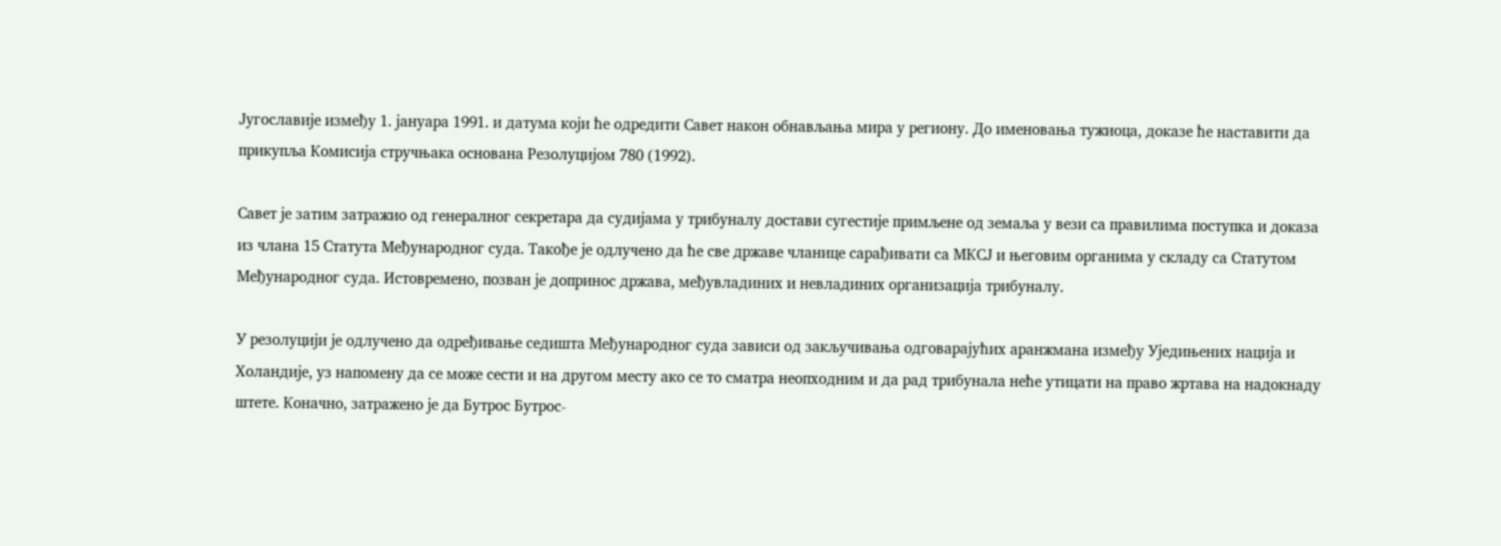Југославије између 1. јануара 1991. и датума који ће одредити Савет након обнављања мира у региону. До именовања тужиоца, доказе ће наставити да прикупља Комисија стручњака основана Резолуцијом 780 (1992).

Савет је затим затражио од генералног секретара да судијама у трибуналу достави сугестије примљене од земаља у вези са правилима поступка и доказа из члана 15 Статута Међународног суда. Такође је одлучено да ће све државе чланице сарађивати са МКСЈ и његовим органима у складу са Статутом Међународног суда. Истовремено, позван је допринос држава, међувладиних и невладиних организација трибуналу.

У резолуцији је одлучено да одређивање седишта Међународног суда зависи од закључивања одговарајућих аранжмана између Уједињених нација и Холандије, уз напомену да се може сести и на другом месту ако се то сматра неопходним и да рад трибунала неће утицати на право жртава на надокнаду штете. Коначно, затражено је да Бутрос Бутрос-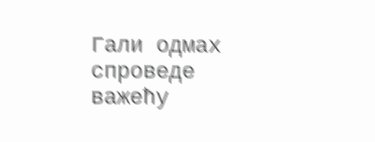Гали одмах спроведе важећу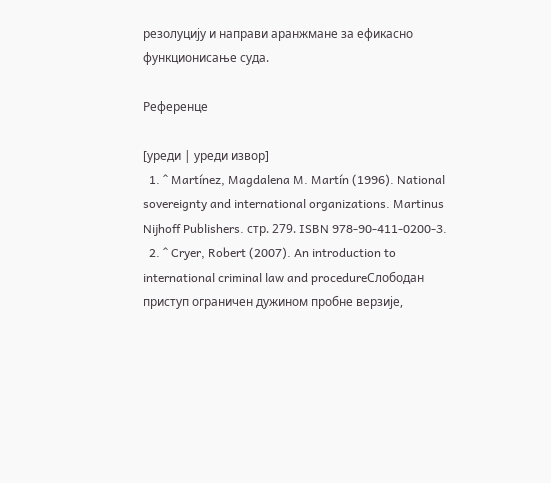резолуцију и направи аранжмане за ефикасно функционисање суда.

Референце

[уреди | уреди извор]
  1. ^ Martínez, Magdalena M. Martín (1996). National sovereignty and international organizations. Martinus Nijhoff Publishers. стр. 279. ISBN 978-90-411-0200-3.
  2. ^ Cryer, Robert (2007). An introduction to international criminal law and procedureСлободан приступ ограничен дужином пробне верзије,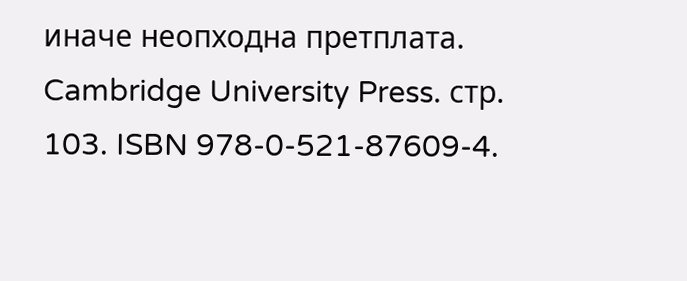иначе неопходна претплата. Cambridge University Press. стр. 103. ISBN 978-0-521-87609-4.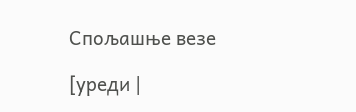Спољашње везе

[уреди |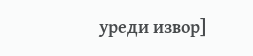уреди извор]